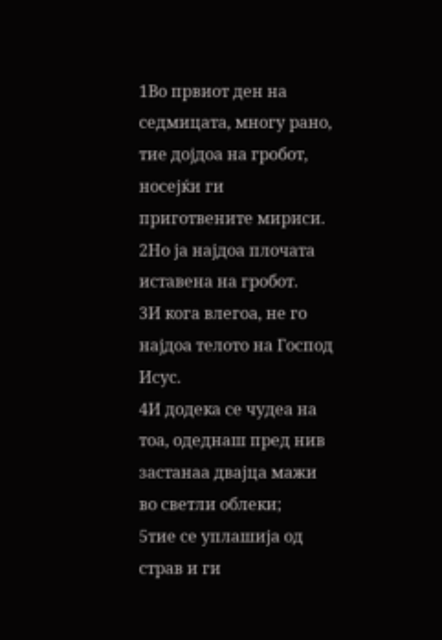1Во првиот ден на седмицата, многу рано, тие дојдоа на гробот, носејќи ги приготвените мириси.
2Но ја најдоа плочата иставена на гробот.
3И кога влегоа, не го најдоа телото на Господ Исус.
4И додека се чудеа на тоа, одеднаш пред нив застанаа двајца мажи во светли облеки;
5тие се уплашија од страв и ги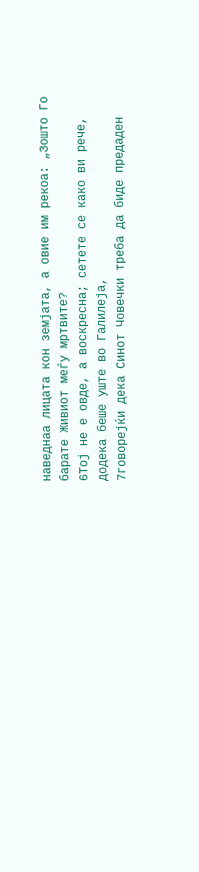наведнаа лицата кон земјата, а овие им рекоа: „Зошто Го барате Живиот меѓу мртвите?
6Тој не е овде, а воскресна; сетете се како ви рече, додека беше уште во Галилеја,
7говорејќи дека Синот Човечки треба да биде предаден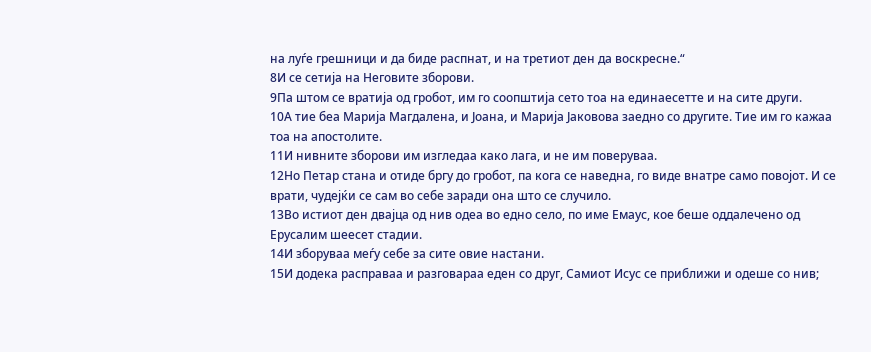на луѓе грешници и да биде распнат, и на третиот ден да воскресне.“
8И се сетија на Неговите зборови.
9Па штом се вратија од гробот, им го соопштија сето тоа на единаесетте и на сите други.
10А тие беа Марија Магдалена, и Јоана, и Марија Јаковова заедно со другите. Тие им го кажаа тоа на апостолите.
11И нивните зборови им изгледаа како лага, и не им поверуваа.
12Но Петар стана и отиде бргу до гробот, па кога се наведна, го виде внатре само повојот. И се врати, чудејќи се сам во себе заради она што се случило.
13Во истиот ден двајца од нив одеа во едно село, по име Емаус, кое беше оддалечено од Ерусалим шеесет стадии.
14И зборуваа меѓу себе за сите овие настани.
15И додека расправаа и разговараа еден со друг, Самиот Исус се приближи и одеше со нив;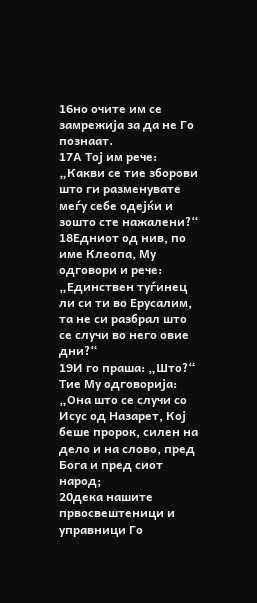16но очите им се замрежија за да не Го познаат.
17А Тој им рече: „Какви се тие зборови што ги разменувате меѓу себе одејќи и зошто сте нажалени?“
18Едниот од нив, по име Клеопа, Му одговори и рече: „Единствен туѓинец ли си ти во Ерусалим, та не си разбрал што се случи во него овие дни?“
19И го праша: „Што?“ Тие Му одговорија: „Она што се случи со Исус од Назарет, Кој беше пророк, силен на дело и на слово, пред Бога и пред сиот народ;
20дека нашите првосвештеници и управници Го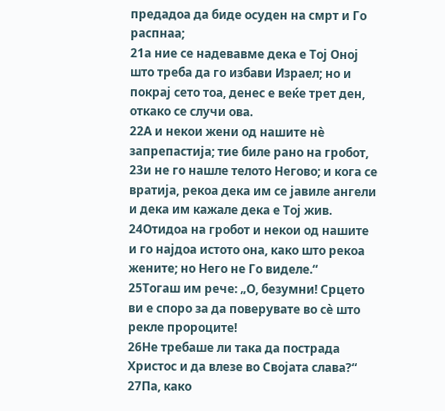предадоа да биде осуден на смрт и Го распнаа;
21а ние се надевавме дека е Тој Оној што треба да го избави Израел; но и покрај сето тоа, денес е веќе трет ден, откако се случи ова.
22А и некои жени од нашите нѐ запрепастија; тие биле рано на гробот,
23и не го нашле телото Негово; и кога се вратија, рекоа дека им се јавиле ангели и дека им кажале дека е Тој жив.
24Отидоа на гробот и некои од нашите и го најдоа истото она, како што рекоа жените; но Него не Го виделе.“
25Тогаш им рече: „О, безумни! Срцето ви е споро за да поверувате во сѐ што рекле пророците!
26Не требаше ли така да пострада Христос и да влезе во Својата слава?“
27Па, како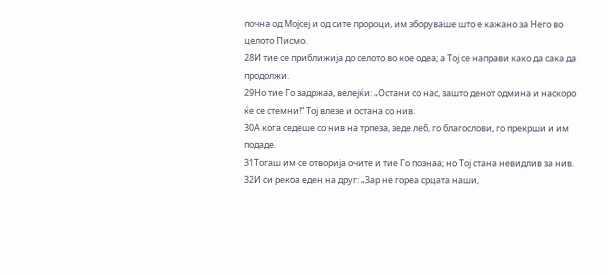почна од Мојсеј и од сите пророци, им зборуваше што е кажано за Него во целото Писмо.
28И тие се приближија до селото во кое одеа; а Тој се направи како да сака да продолжи.
29Но тие Го задржаа, велејќи: „Остани со нас, зашто денот одмина и наскоро ќе се стемни!“ Тој влезе и остана со нив.
30А кога седеше со нив на трпеза, зеде леб, го благослови, го прекрши и им подаде.
31Тогаш им се отворија очите и тие Го познаа; но Тој стана невидлив за нив.
32И си рекоа еден на друг: „Зар не гореа срцата наши,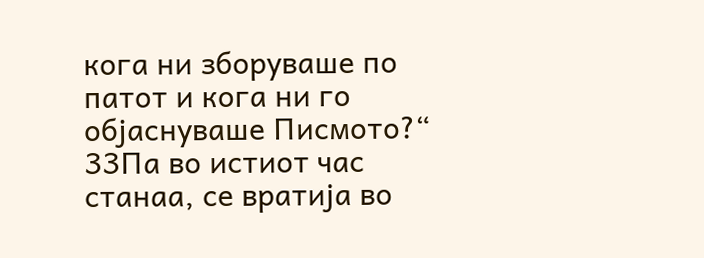кога ни зборуваше по патот и кога ни го објаснуваше Писмото?“
33Па во истиот час станаа, се вратија во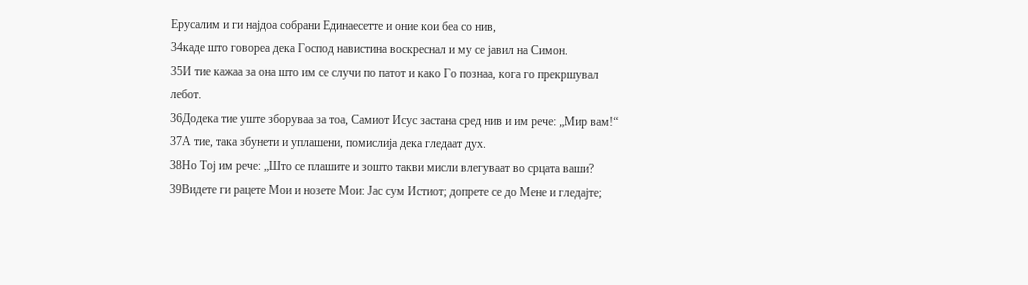Ерусалим и ги најдоа собрани Единаесетте и оние кои беа со нив,
34каде што говореа дека Господ навистина воскреснал и му се јавил на Симон.
35И тие кажаа за она што им се случи по патот и како Го познаа, кога го прекршувал лебот.
36Додека тие уште зборуваа за тоа, Самиот Исус застана сред нив и им рече: „Мир вам!“
37А тие, така збунети и уплашени, помислија дека гледаат дух.
38Но Тој им рече: „Што се плашите и зошто такви мисли влегуваат во срцата ваши?
39Видете ги рацете Мои и нозете Мои: Јас сум Истиот; допрете се до Мене и гледајте;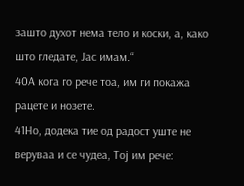зашто духот нема тело и коски, а, како што гледате, Јас имам.“
40А кога го рече тоа, им ги покажа рацете и нозете.
41Но, додека тие од радост уште не веруваа и се чудеа, Тој им рече: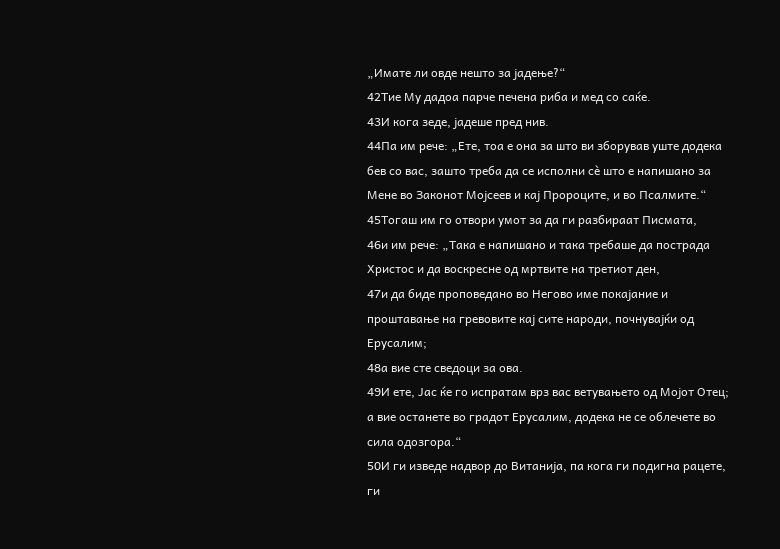„Имате ли овде нешто за јадење?“
42Тие Му дадоа парче печена риба и мед со саќе.
43И кога зеде, јадеше пред нив.
44Па им рече: „Ете, тоа е она за што ви зборував уште додека бев со вас, зашто треба да се исполни сѐ што е напишано за Мене во Законот Мојсеев и кај Пророците, и во Псалмите.“
45Тогаш им го отвори умот за да ги разбираат Писмата,
46и им рече: „Така е напишано и така требаше да пострада Христос и да воскресне од мртвите на третиот ден,
47и да биде проповедано во Негово име покајание и проштавање на гревовите кај сите народи, почнувајќи од Ерусалим;
48а вие сте сведоци за ова.
49И ете, Јас ќе го испратам врз вас ветувањето од Мојот Отец; а вие останете во градот Ерусалим, додека не се облечете во сила одозгора.“
50И ги изведе надвор до Витанија, па кога ги подигна рацете, ги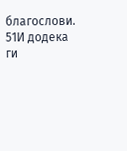благослови.
51И додека ги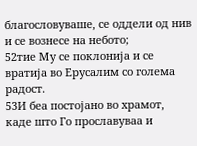благословуваше, се оддели од нив и се вознесе на небото;
52тие Му се поклонија и се вратија во Ерусалим со голема радост.
53И беа постојано во храмот, каде што Го прославуваа и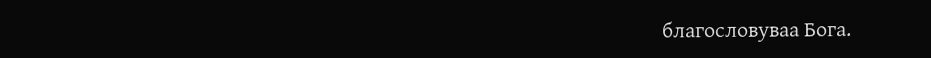благословуваа Бога.